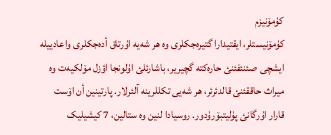کۇمۆنیزم
کۇمۆنیستلر، ایقتیدارا گتیرەجکلری وە هر شەیە اۇرتاق أدەجکلری واعادییلە ایشچی صئنئفئنئ حارەکتە گچیریر، باشارئلئ اۇلونجا اؤزل مۆلکیەت وە میراث حاققئنئ قالدئرئر، هر شەیی تکللرینە آلئرلار. پارتینین أن اۆست قارار اۇرگانئ پۇلیتبۆرۇدور. روسیادا لنین وە ستالین، 7 کیشیلیک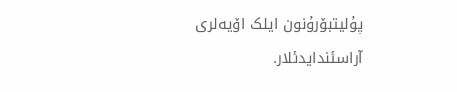پۇلیتبۆرۇنون ایلک اۆیەلری آراسئندایدئلار.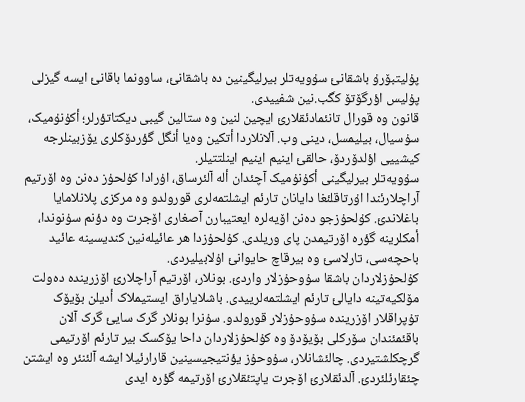پۇلیتبۆرۇ باشقانئ سۇویەتلر بیرلیگینین دە باشقانئ، ساوونما باقانئ ایسە گیزلی پۇلیس اؤرگۆتۆ کگب.نین شفییدی.
قانون وە قورال تانئمادئقلارئ ایچین لنین وە ستالین گیبی دیکتاتؤرلر؛ أکۇنۇمیک، سۇسیال، بیلیمسل، دینی وب. آلانلاردا أتکین وەیا أنگل گؤردۆکلری یۆزبینلرجە کیشییی اؤلدۆردۆ، حالقئ اینیم اینیم اینلتتیلر.
سۇویەتلر بیرلیگینی أکۇنۇمیک آچئدان ألە آلئرساق، اۇرادا کۇلحۇز دەنن وە اۆرتیم آراچلارئندا اۇرتاقلئغا دایانان تارئم ایشلتمەلری قورولدو وە مرکزی پلانلامایا باغلاندئ. کۇلحۇزجو دەنن اۆیەلرە ایعتیبارن آصغاری اۆجرت وە دؤنم سۇنوندا، أمکلرینە گؤرە اۆرتیمدن پای وریلدی. کۇلحۇزدا هر عائیلەنین کندیسینە عائید باحچەسی، تارلاسئ وە بیرقاچ حایوانئ اۇلابیلیردی.
کۇلحۇزلاردان باشقا سۇوحۇزلار واردئ. بونلار، اۆرتیم آراچلارئ اۆزریندە دەولت مۆلکیەتینە دایالئ تارئم ایشلتمەلرییدی. باشلایاراق ایستیملاک أدیلن بۆیۆک تۇپراقلار اۆزریندە سۇوحۇزلار قورولدو. سۇنرا بونلار گرک سایئ گرک آلان باقئمئندان سۆرکلی بۆیۆدۆ وە کۇلحۇزلاردان داحا یۆکسک بیر تارئم اۆرتیمی گرچکلشتیردی. چالئشانلار، سۇوحۇز یؤنتیجیسینین قارارئیلا ایشە آلئنئر وە ایشتن چئقارئلئردئ. آلدئقلارئ اۆجرت یاپتئقلارئ اۆرتیمە گؤرە ایدی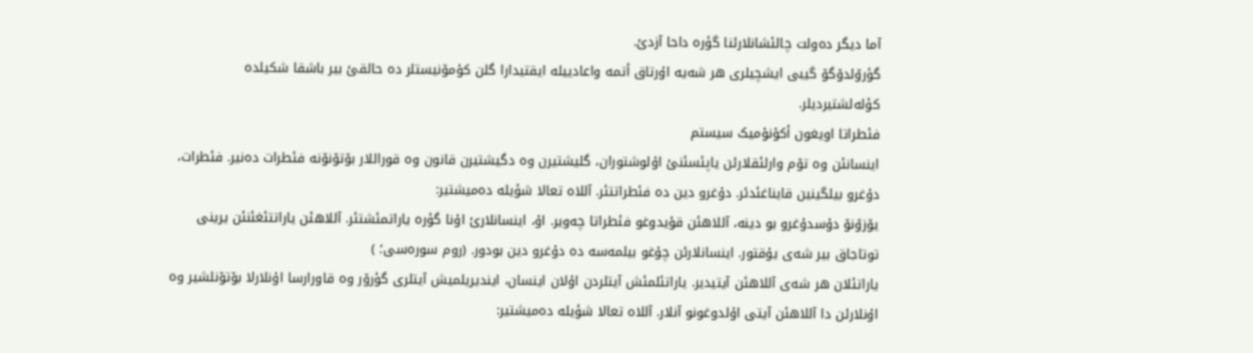آما دیگر دەولت چالئشانلارئنا گؤرە داحا آزدئ.
گؤرۆلدۆگۆ گیبی ایشچیلری هر شەیە اۇرتاق أتمە واعادییلە ایقتیدارا گلن کۇمۆنیستلر دە حالقئ بیر باشقا شکیلدە کؤلەلشتیردیلر.
فئطراتا اویغون أکۇنۇمیک سیستم
اینسانئن وە تۆم وارلئقلارئن یاپئسئنئ اۇلوشتوران، گلیشتیرن وە دگیشتیرن قانون وە قوراللار بۆتۆنۆنە فئطرات دەنیر. فئطرات، دۇغرو بیلگینین قایناغئدئر. دۇغرو دین دە فئطراتتئر. آللاە تعالا شؤیلە دەمیشتیر:
یۆزۆنۆ دۇسدۇغرو بو دینە، آللاهئن قۇیدوغو فئطراتا چەویر. اۇ، اینسانلارئ اۇنا گؤرە یاراتمئشتئر. آللاهئن یاراتتئغئنئن یرینی توتاجاق بیر شەی یۇقتور. اینسانلارئن چۇغو بیلمەسە دە دۇغرو دین بودور. (روم سورەسی؛ )
یاراتئلان هر شەی آللاهئن آیتیدیر. یاراتئلمئش آیتلردن اۇلان اینسان، ایندیریلمیش آیتلری گؤرۆر وە قاورارسا اۇنلارلا بۆتۆنلشیر وە اۇنلارئن دا آللاهئن آیتی اۇلدوغونو آنلار. آللاە تعالا شؤیلە دەمیشتیر: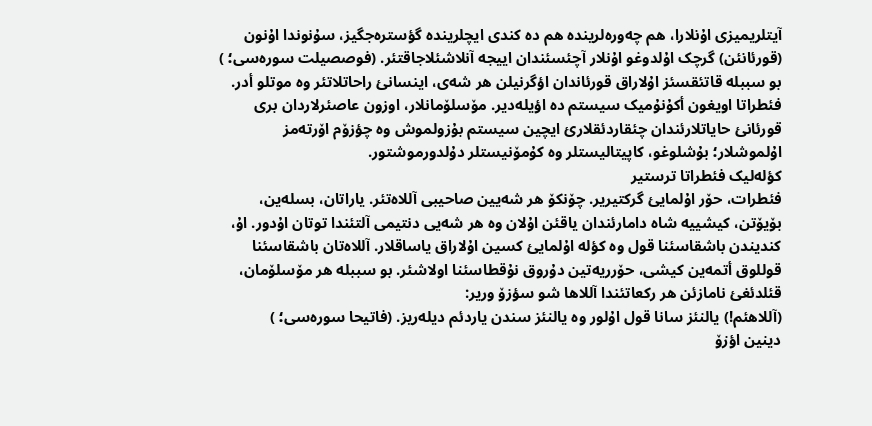آیتلریمیزی اۇنلارا، هم چەورەلریندە هم دە کندی ایچلریندە گؤسترەجگیز، سۇنوندا اۇنون (قورئانئن) گرچک اۇلدوغو اۇنلار آچئسئندان اییجە آنلاشئلاجاقتئر. (فوصصیلت سورەسی؛ )
بو سببلە قاتئقسئز اۇلاراق قورئاندان اؤگرنیلن هر شەی، اینسانئ راحاتلاتئر وە موتلو أدر. فئطراتا اویغون أکۇنۇمیک سیستم دە اؤیلەدیر. مۆسلۆمانلار، اوزون عاصئرلاردان بری قورئانئ حایاتلارئندان چئقاردئقلارئ ایچین سیستم بۇزولموش وە چؤزۆم اۆرتەمز اۇلموشلار؛ بۇشلوغو، کاپیتالیستلر وە کۇمۆنیستلر دۇلدورموشتور.
کؤلەلیک فئطراتا ترستیر
فئطرات، حۆر اۇلمایئ گرکتیریر. چۆنکۆ هر شەیین صاحیبی آللاەتئر. یاراتان، بسلەین، بۆیۆتن، کیشییە شاە دامارئندان یاقئن اۇلان وە هر شەیی دنتیمی آلتئندا توتان اۇدور. اۇ، کندیندن باشقاسئنا قول وە کؤلە اۇلمایئ کسین اۇلاراق یاساقلار. آللاەتان باشقاسئنا قوللوق أتمەین کیشی، حۆرریەتین دۇروق نۇقطاسئنا اولاشئر. بو سببلە هر مۆسلۆمان، قئلدئغئ نامازئن هر رکعاتئندا آللاها شو سؤزۆ وریر:
(آللاهئم!) یالنئز سانا قول اۇلور وە یالنئز سندن یاردئم دیلەریز. (فاتیحا سورەسی؛ )
دینین اؤزۆ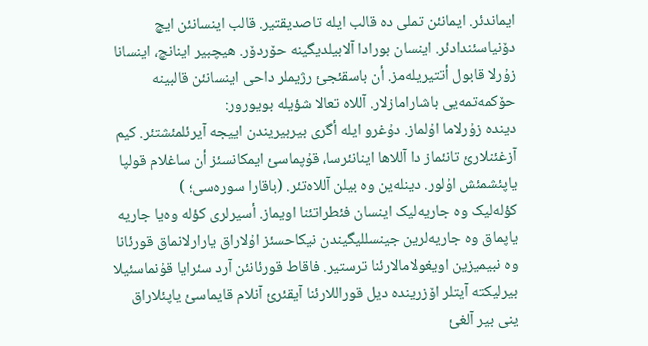ایماندئر. ایمانئن تملی دە قالب ایلە تاصدیقتیر. قالب اینسانئن ایچ دۆنیاسئندادئر. اینسان بورادا آلابیلدیگینە حۆردۆر. هیچبیر اینانچ، اینسانا زۇرلا قابول أتتیریلەمز. أن باسقئجئ رژیملر داحی اینسانئن قالبینە حۆکمەتمەیی باشارامازلار. آللاە تعالا شؤیلە بویورور:
دیندە زۇرلاما اۇلماز. دۇغرو ایلە أگری بیربیریندن اییجە آیرئلمئشتئر. کیم آزغئنلارئ تانئماز دا آللاها اینانئرسا، قۇپماسئ ایمکانسئز أن ساغلام قولپا یاپئشمئش اۇلور. دینلەین وە بیلن آللاەتئر. (باقارا سورەسی؛ )
کؤلەلیک وە جاریەلیک اینسان فئطراتئنا اویماز. أسیرلری کؤلە وەیا جاریە یاپماق وە جاریەلرین جینسللیگیندن نیکاحسئز اۇلاراق یارارلانماق قورئانا وە نبیمیزین اویغولامالارئنا ترستیر. فاقاط قورئانئن آرد سئرایا قۇنماسئیلا بیرلیکتە آیتلر اۆزریندە دیل قوراللارئنا آیقئرئ آنلام قایماسئ یاپئلاراق ینی بیر آلغئ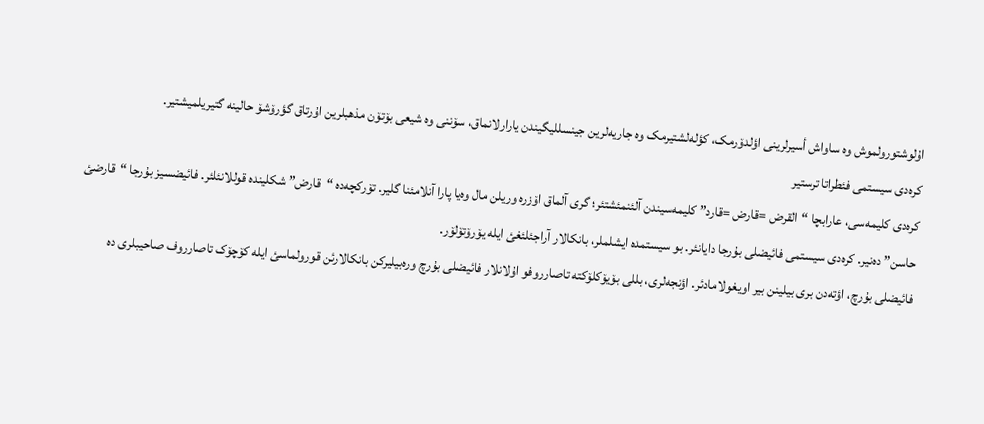اۇلوشتورولموش وە ساواش أسیرلرینی اؤلدۆرمک، کؤلەلشتیرمک وە جاریەلرین جینسللیگیندن یارارلانماق، سۆننی وە شیعی بۆتۆن مذهبلرین اۇرتاق گؤرۆشۆ حالینە گتیریلمیشتیر.
کرەدی سیستمی فئطراتا ترستیر
کرەدی کلیمەسی، عارابچا “القرض =قارض =قارد” کلیمەسیندن آلئنمئشتئر؛ گری آلماق اۆزرە وریلن مال وەیا پارا آنلامئنا گلیر. تۆرکچەدە “قارض” شکلیندە قوللانئلئر. فائیضسیز بۇرجا “قارضئ حاسن” دەنیر. کرەدی سیستمی فائیضلی بۇرجا دایانئر. بو سیستمدە ایشلملر، بانکالار آراجئلئغئ ایلە یۆرۆتۆلۆر.
فائیضلی بۇرچ، اؤتەدن بری بیلینن بیر اویغولامادئر. اؤنجەلری، بللی بۆیۆکلۆکتە تاصارروفو اۇلانلار فائیضلی بۇرچ ورەبیلیرکن بانکالارئن قورولماسئ ایلە کۆچۆک تاصارروف صاحیبلری دە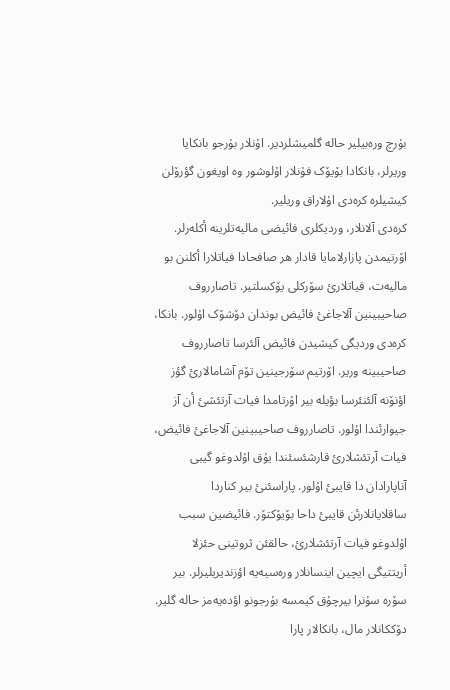بۇرچ ورەبیلیر حالە گلمیشلردیر. اۇنلار بۇرجو بانکایا وریرلر، بانکادا بۆیۆک فۇنلار اۇلوشور وە اویغون گؤرۆلن کیشیلرە کرەدی اۇلاراق وریلیر.
کرەدی آلانلار، وردیکلری فائیضی مالیەتلرینە أکلەرلر. اۆرتیمدن پازارلامایا قادار هر صافحادا فیاتلارا أکلنن بو مالیەت، فیاتلارئ سۆرکلی یۆکسلتیر. تاصارروف صاحیبینین آلاجاغئ فائیض بوندان دۆشۆک اۇلور. بانکا، کرەدی وردیگی کیشیدن فائیض آلئرسا تاصارروف صاحیبینە وریر. اۆرتیم سۆرجینین تۆم آشامالارئ گؤز اؤنۆنە آلئنئرسا بؤیلە بیر اۇرتامدا فیات آرتئشئ أن آز جیوارئندا اۇلور. تاصارروف صاحیبینین آلاجاغئ فائیض، فیات آرتئشلارئ قارشئسئندا یۇق اۇلدوغو گیبی آناپارادان دا قایبئ اۇلور. پاراسئنئ بیر کناردا ساقلایانلارئن قایبئ داحا بۆیۆکتۆر. فائیضین سبب اۇلدوغو فیات آرتئشلارئ، حالقئن ثروتینی حئزلا أریتتیگی ایچین اینسانلار ورەسیەیە اؤزندیریلیرلر. بیر سۆرە سۇنرا بیرچۇق کیمسە بۇرجونو اؤدەیەمز حالە گلیر. دۆککانلار مال، بانکالار پارا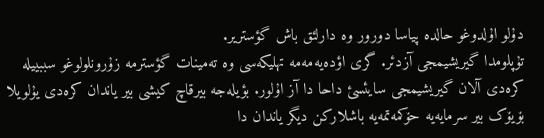دۇلو اۇلدوغو حالدە پیاسا دورور وە دارلئق باش گؤستریر.
تۇپلومدا گیریشیمجی آزدئر. گری اؤدەیەمەمە تهلیکەسی وە تەمینات گؤسترمە زۇرونلولوغو سببییلە کرەدی آلان گیریشیمجی سایئسئ داحا دا آز اۇلور. بؤیلەجە بیرقاچ کیشی بیر یاندان کرەدی یۇلویلا بۆیۆک بیر سرمایەیە حۆکمەتمەیە باشلارکن دیگر یاندان دا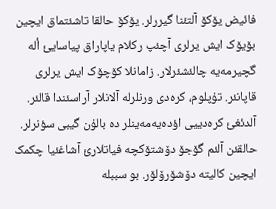فائیض یۆکۆ آلتئنا گیررلر. یۆکۆ حالقا تاشئتماق ایچین بۆیۆک ایش یرلری آچئپ رکلام یاپاراق پیاسایئ ألە گچیرمەیە چالئشئرلار. زامانلا کۆچۆک ایش یرلری قاپانئر. تۇپلوم، کرەدی ورنلرلە آلانلار آراسئندا قالئر. آلدئغئ کرەدییی اؤدەیەمەینلر دە بالۇن گیبی سؤنرلر.
حالقئن آلئم گۆجۆ دۆشتۆکچە فیاتلارئ آشاغئیا چکمک ایچین کالیتە دۆشۆرۆلۆر. بو سببلە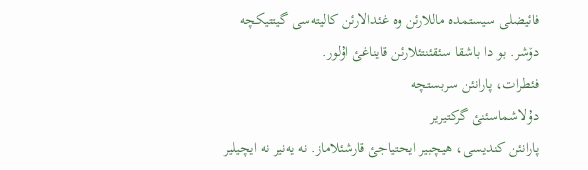فائیضلی سیستمدە ماللارئن وە غئدالارئن کالیتەسی گیتتیکچە دۆشر. بو دا باشقا سئقئنتئلارئن قایناغئ اۇلور.
فئطرات، پارانئن سربستچە
دۇلاشماسئنئ گرکتیریر
پارانئن کندیسی، هیچبیر ایحتیاجئ قارشئلاماز. نە یەنیر نە ایچیلیر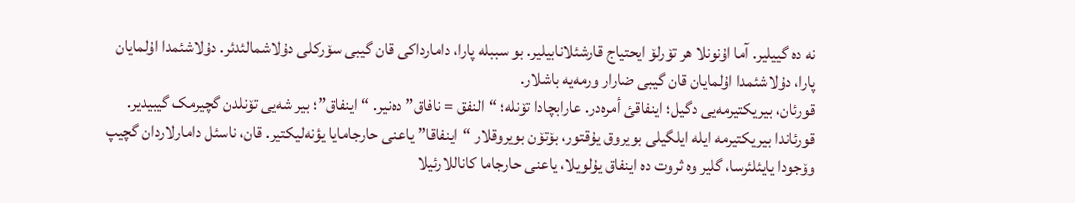نە دە گییلیر. آما اۇنونلا هر تۆرلۆ ایحتیاج قارشئلانابیلیر. بو سببلە پارا، دامارداکی قان گیبی سۆرکلی دۇلاشمالئدئر. دۇلاشئمدا اۇلمایان پارا، دۇلاشئمدا اۇلمایان قان گیبی ضارار ورمەیە باشلار.
قورئان، بیریکتیرمەیی دگیل؛ اینفاقئ أمرەدر. عارابچادا تۆنلە؛ “النفق = نافاق” دەنیر. “اینفاق”؛ بیر شەیی تۆنلدن گچیرمک گیبیدیر. قورئاندا بیریکتیرمە ایلە ایلگیلی بویروق یۇقتور، بۆتۆن بویروقلار “اینفاقا” یاعنی حارجامایا یؤنەلیکتیر. قان، ناسئل دامارلاردان گچیپ وۆجودا یایئلئرسا، گلیر وە ثروت دە اینفاق یۇلویلا، یاعنی حارجاما کاناللارئیلا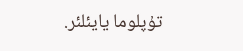تۇپلوما یایئلئر.